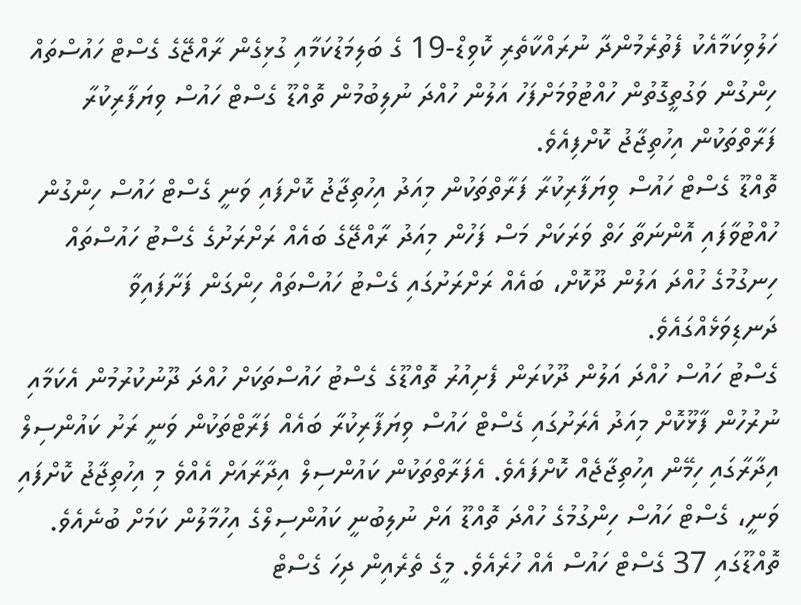ހަލުވިކަމާއެކު ފެތުރެމުންދާ ނުރައްކާތެރި ކޮވިޑް-19 ގެ ބަލިމަޑުކަމާއި ގުޅިގެން ރާއްޖޭގެ ގެސްޓް ހައުސްތައް ހިންގުން ވަގުތީގޮތުން ހުއްޓުވުމަށްފަހު އަލުން ހުއްދަ ނުލިބުމުން ތޮއްޑޫ ގެސްޓް ހައުސް ވިޔަފާރިކުރާ ފަރާތްތަކުން އިހުތިޖާޖު ކޮށްފިއެވެ.
ތޮއްޑޫ ގެސްޓް ހައުސް ވިޔަފާރިކުރާ ފަރާތްތަކުން މިއަދު އިހުތިޖާޖު ކޮށްފައި ވަނީ ގެސްޓް ހައުސް ހިންގުން ހުއްޓުވާފައި އޮންނަތާ ހަތް ވަރަކަށް މަސް ފަހުން މިއަދު ރާއްޖޭގެ ބައެއް ރަށްރަށުގެ ގެސްޓު ހައުސްތައް ހިނގުމުގެ ހުއްދަ އަލުން ދޫކޮށް، ބައެއް ރަށްރަށުގައި ގެސްޓު ހައުސްތައް ހިންގަން ފަށާފައިވާ ދަނޑިވަޅެއްގައެވެ.
ގެސްޓު ހައުސް ހުއްދަ އަލުން ދޫކުރަން ފެށިއުރު ތޮއްޑޫގެ ގެސްޓު ހައުސްތަކަށް ހުއްދަ ދޫނުކުރުމުން އެކަމާއި ނުރުހުން ފާޅޫކޮށް މިއަދު އެރަށުގައި ގެސްޓް ހައުސް ވިޔަފާރިކުރާ ބައެއް ފަރާޓްތަކުން ވަނީ ރަށު ކައުންސިލް އިދާރާގައި ހިމޭން އިހުތިޖާޖެއް ކޮށްފައެވެ. އެފަރާތްތަކުން ކައުންސިލް އިދާރާއަށް އެއްވެ މި އިހުތިޖާޖު ކޮށްފައި ވަނީ، ގެސްޓް ހައުސް ހިންގުމުގެ ހުއްދަ ތޮއްޑޫ އަށް ނުލިބުނީ ކައުންސިލްގެ އިހުމާލުން ކަމަށް ބުނެއެވެ.
ތޮއްޑޫގައި 37 ގެސްޓް ހައުސް އެއް ހުރެއެވެ. މީގެ ތެރެއިން ދިހަ ގެސްޓް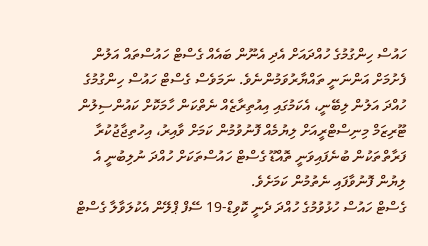ހައުސް ހިންގުމުގެ ހުއްދައަށް އެދި އެނޫން ބައެއް ގެސްޓް ހައުސްތައް އަލުން ފެށުމަށް އަންނަނީ ތައްޔާރުވަމުންނެވެ. ނަމަވެސް ގެސްޓް ހައުސް ހިންގުމުގެ ހުއްދަ އަލުން ލިބޭނީ، އެކަމުގައި އިއުތިރާޒެއް ނެތްކަން ހާމަކޮށް ކައުންސިލުން ޓޫރިޒަމް މިނިސްޓްރީއަށް ލިޔުމެއް ފޮނުވުމުން ކަމަށް ވާއިރު، އިހުތިޖާޖުކުރާ ފަރާތްތަކުން ބުނެފައިވަނީ ތޮއްޑޫ ގެސްޓް ހައުސްތަކަށް ހުއްދަ ނުލިބުނީ އެ ލިޔުން ފޮނުވާފައި ނެތުމުން ކަމަށެވެ.
ގެސްޓް ހައުސް ހުޅުވުމުގެ ހުއްދަ ދެނީ ކޮވިޑް-19 ސޭފް ޕްލޭން އެކުލަވާލާ ގެސްޓް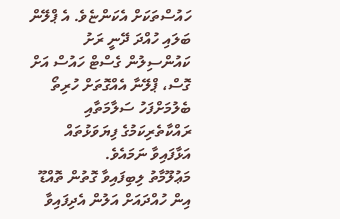ހައުސްތަކަށް އެކަންޏެވެ. އެ ޕްލޭން ބަލައި ހުއްދަ ދޭނީ ރަށު ކައުންސިލުން ގެސްޓް ހައުސް އަށް ގޮސް، ޕްލޭނާ އެއްގޮތަށް ހުރިތޯ ބެލުމަށްފަހު ސަލާމަތާއި ރައްކާތެރިކަމުގެ ފިޔަވަޅުތައް އަޅާފައިވާ ނަމައެވެ.
މަޢުލޫމާތު ލިބިފައިވާ ގޮތުން ތޮއްޑޫ އިން ހުއްދައަށް އަލުން އެދިފައިވާ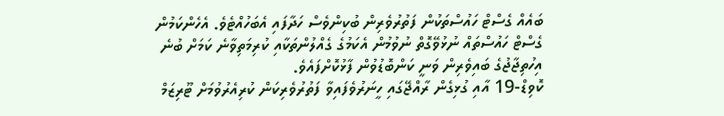ބައެއް ގެސްޓް ހައުސްތަކުން ފަތުރުވެރިން ބުކިންވެސް ހަދާފައި އެބަހުއްޓެވެ. އެހެންކަމުން ގެސްޓް ހައުސްތައް ނުޅުވޭގޮތް ނުވުމުން އެކަމުގެ ގެއްލުންތަކާއި ކުރިމަތިވާނެ ކަމަށް ބުނެ އިހުތިޖާޖުގެ ބައިވެރިން ވަނީ ކަންބޮޑުވުން ފާޅުކޮށްފައެވެ.
ކޮވިޑް-19 އާއި ގުޅިގެން ރާއްޖޭގައި ހީނަރުވެފައިވާ ފަތުރުވެރިކަން ކުރިއެރުވުމަށް ޓޫރިޒަމް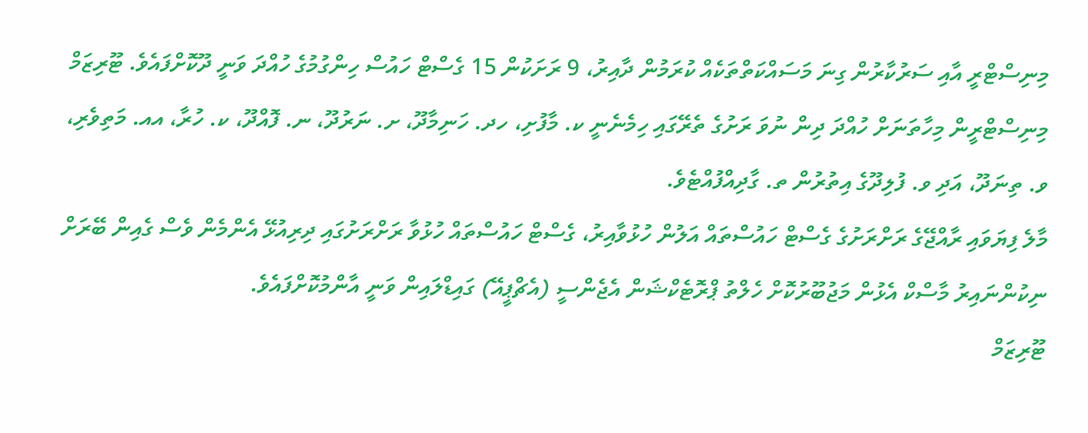މިނިސްޓްރީ އާއި ސަރުކާރުން ގިނަ މަސައްކަތްތަކެއް ކުރަމުން ދާއިރު، 9 ރަށަކުން 15 ގެސްޓް ހައުސް ހިންގުމުގެ ހުއްދަ ވަނީ ދޫކޮށްފައެވެ. ޓޫރިޒަމް މިނިސްޓްރީން މިހާތަނަށް ހުއްދަ ދިން ނުވަ ރަށުގެ ތެރޭގައި ހިމެނެނީ ކ. މާފުށި، ހދ. ހަނިމާދޫ، ށ. ނަރުދޫ، ނ. ފޮއްދޫ، ކ. ހުރާ، އއ. މަތިވެރި، ވ. ތިނަދޫ، އަދި ވ. ފުލިދޫގެ އިތުރުން ތ. ގާދިއްފުއްޓެވެ.
މާލެ ފިޔަވައި ރާއްޖޭގެ ރަށްރަށުގެ ގެސްޓް ހައުސްތައް އަލުން ހުޅުވާއިރު، ގެސްޓް ހައުސްތައް ހުޅުވާ ރަށްރަށުގައި ދިރިއުޅޭ އެންމެން ވެސް ގެއިން ބޭރަށް ނިކުންނައިރު މާސްކް އެޅުން މަޖުބޫރުކޮށް ހެލްތު ޕްރޮޓެކްޝަން އެޖެންސީ (އެޗްޕީއޭ) ގައިޑްލައިން ވަނީ އާންމުކޮށްފައެވެ.
ޓޫރިޒަމް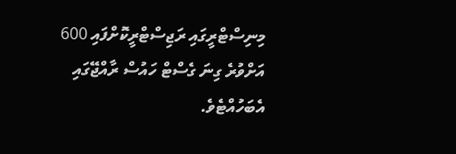މިނިސްޓްރީގައި ރަޖިސްޓްރީކޮށްފައި 600 އަށްވުރެ ގިނަ ގެސްޓް ހައުސް ރާއްޖޭގައި އެބަހުއްޓެވެ.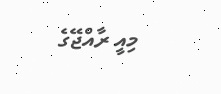މިއީ ރާއްޖޭގެ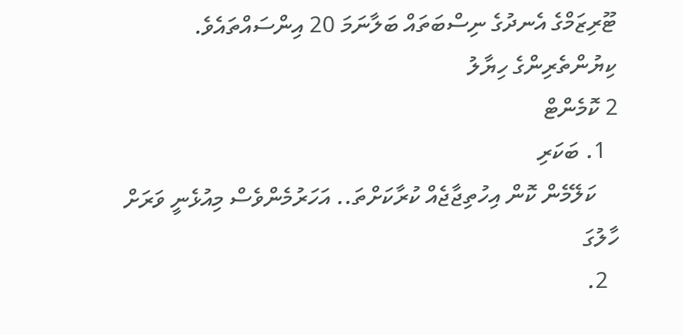ޓޫރިޒަމްގެ އެނދުގެ ނިސްބަތައް ބަލާނަމަ 20 އިންސައްތައެވެ.
ކިޔުންތެރިންގެ ހިޔާލު
2 ކޮމެންޓް
  1. ބަކަރި
    ކަލޭމެން ކޮން އިހުތިޖާޖެއް ކުރާކަށްތަ.. އަހަރުމެންވެސް މިއުޅެނީ ވަރަށް ހާލުގަ
  2.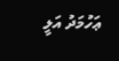ޢަހުމަދު އަލީ